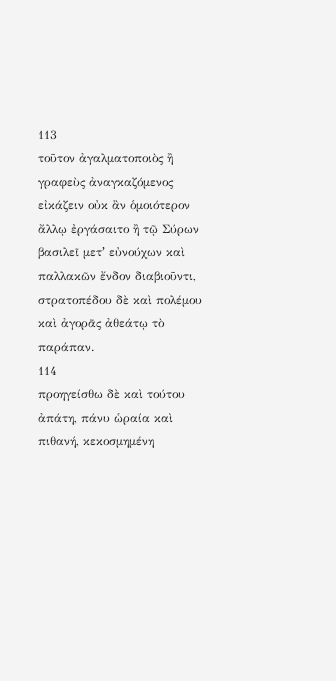113
τοῦτον ἀγαλματοποιὸς ἢ γραφεὺς ἀναγκαζόμενος εἰκάζειν οὐκ ἂν ὁμοιότερον ἄλλῳ ἐργάσαιτο ἢ τῷ Σύρων βασιλεῖ μετʼ εὐνούχων καὶ παλλακῶν ἔνδον διαβιοῦντι, στρατοπέδου δὲ καὶ πολέμου καὶ ἀγορᾶς ἀθεάτῳ τὸ παράπαν.
114
προηγείσθω δὲ καὶ τούτου ἀπάτη, πάνυ ὡραία καὶ πιθανή, κεκοσμημένη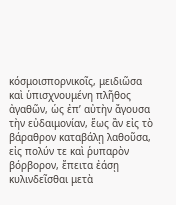κόσμοισπορνικοῖς, μειδιῶσα καὶ ὑπισχνουμένη πλῆθος ἀγαθῶν, ὡς ἐπʼ αὐτὴν ἄγουσα τὴν εὐδαιμονίαν, ἕως ἂν εἰς τὸ βάραθρον καταβάλῃ λαθοῦσα, εἰς πολύν τε καὶ ῥυπαρὸν βόρβορον, ἔπειτα ἐάσῃ κυλινδεῖσθαι μετὰ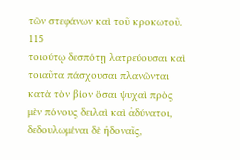τῶν στεφάνων καὶ τοῦ κροκωτοῦ.
115
τοιούτῳ δεσπότῃ λατρεύουσαι καὶ τοιαῦτα πάσχουσαι πλανῶνται κατὰ τὸν βίον ὅσαι ψυχαὶ πρὸς μὲν πόνους δειλαὶ καὶ ἀδύνατοι, δεδουλωμέναι δὲ ἡδοναῖς,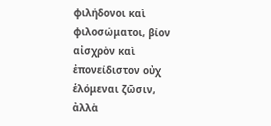φιλήδονοι καὶ φιλοσώματοι, βίον αἰσχρὸν καὶ ἐπονείδιστον οὐχ ἑλόμεναι ζῶσιν, ἀλλὰ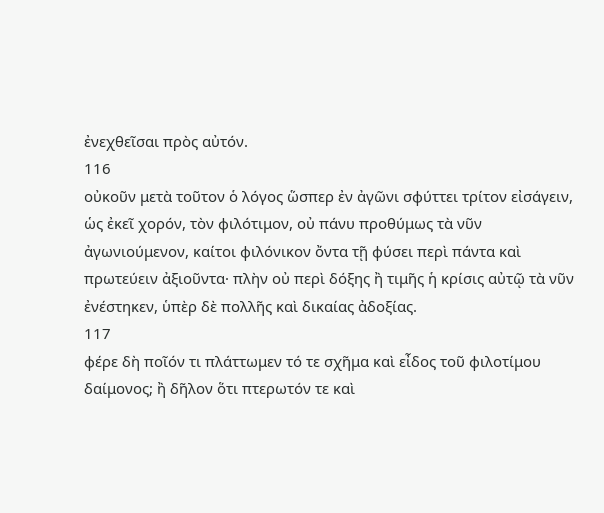ἐνεχθεῖσαι πρὸς αὐτόν.
116
οὐκοῦν μετὰ τοῦτον ὁ λόγος ὥσπερ ἐν ἀγῶνι σφύττει τρίτον εἰσάγειν, ὡς ἐκεῖ χορόν, τὸν φιλότιμον, οὐ πάνυ προθύμως τὰ νῦν ἀγωνιούμενον, καίτοι φιλόνικον ὄντα τῇ φύσει περὶ πάντα καὶ πρωτεύειν ἀξιοῦντα· πλὴν οὐ περὶ δόξης ἢ τιμῆς ἡ κρίσις αὐτῷ τὰ νῦν ἐνέστηκεν, ὑπὲρ δὲ πολλῆς καὶ δικαίας ἀδοξίας.
117
φέρε δὴ ποῖόν τι πλάττωμεν τό τε σχῆμα καὶ εἶδος τοῦ φιλοτίμου δαίμονος; ἢ δῆλον ὅτι πτερωτόν τε καὶ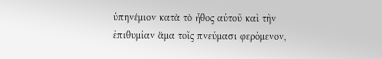ὑπηνέμιον κατὰ τὸ ἦθος αὐτοῦ καὶ τὴν ἐπιθυμίαν ἅμα τοῖς πνεύμασι φερόμενον,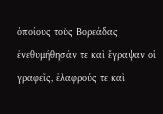ὁποίους τοὺς Βορεάδας ἐνεθυμήθησάν τε καὶ ἔγραψαν οἱ γραφεῖς, ἐλαφρούς τε καὶ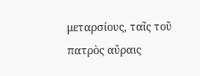μεταρσίους, ταῖς τοῦ πατρὸς αὔραις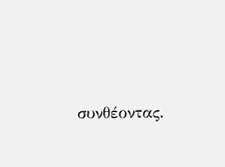συνθέοντας.